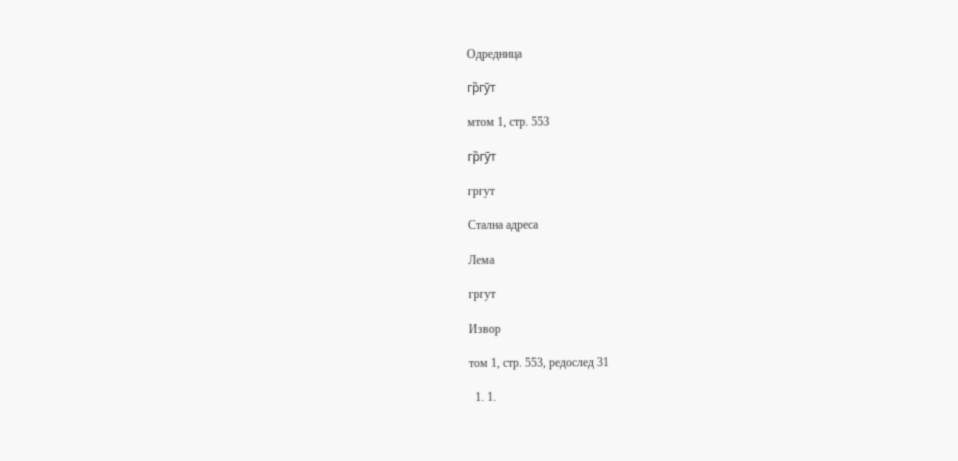Одредница

гр̏гӯт

мтом 1, стр. 553

гр̏гӯт

гргут

Стална адреса

Лема

гргут

Извор

том 1, стр. 553, редослед 31

  1. 1.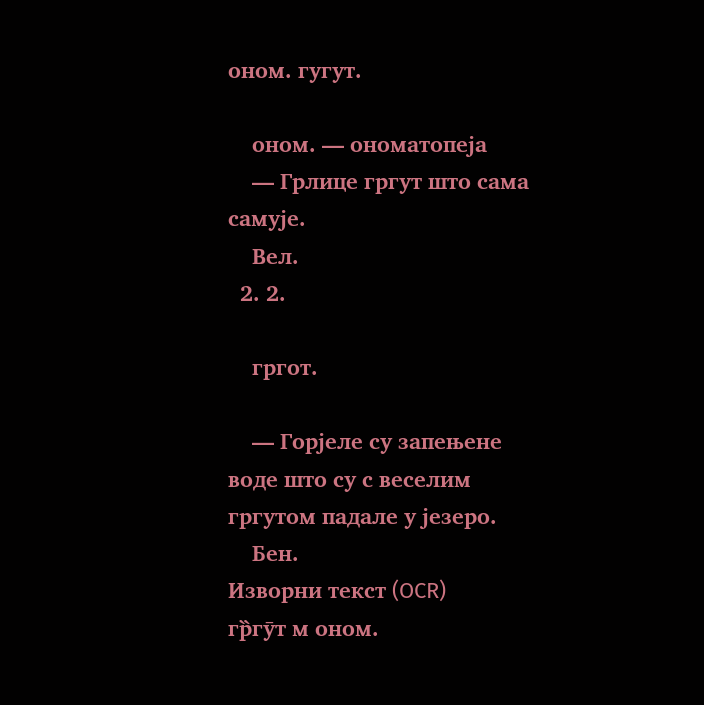оном. гугут.

    оном. — ономатопеја
    — Грлице гргут што сама самује.
    Вел.
  2. 2.

    гргот.

    — Горјеле су запењене воде што су с веселим гргутом падале у језеро.
    Бен.
Изворни текст (OCR)
гр̏гӯт м оном.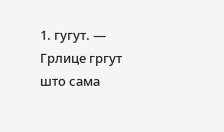1. гугут. — Грлице гргут што сама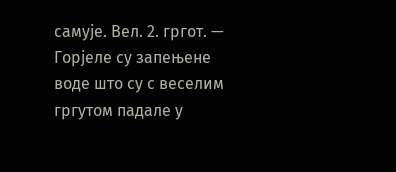самује. Вел. 2. гргот. — Горјеле су запењене воде што су с веселим гргутом падале у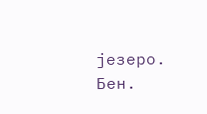језеро. Бен.